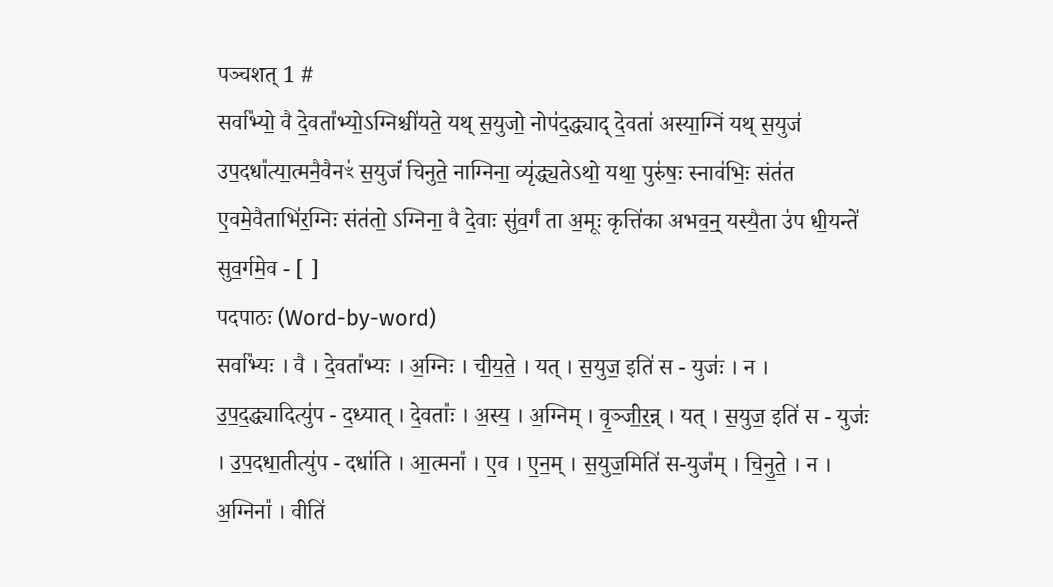पञ्चशत् 1 #
सर्वा᳚भ्यो॒ वै दे॒वता᳚भ्यो॒ऽग्निश्ची॑यते॒ यथ् स॒युजो॒ नोप॑द॒द्ध्याद् दे॒वता॑ अस्या॒ग्निं यथ् स॒युज॑ उप॒दधा᳚त्या॒त्मनै॒वैनꣳ॑ स॒युजं॑ चिनुते॒ नाग्निना॒ व्यृ॑द्ध्य॒तेऽथो॒ यथा॒ पुरु॑षः॒ स्नाव॑भिः॒ संत॑त ए॒वमे॒वैताभि॑र॒ग्निः संत॑तो॒ ऽग्निना॒ वै दे॒वाः सु॑व॒र्गं ता अ॒मूः कृत्ति॑का अभव॒न्॒ यस्यै॒ता उ॑प धी॒यन्ते॑ सुव॒र्गमे॒व - [ ]
पदपाठः (Word-by-word)
सर्वा᳚भ्यः । वै । दे॒वता᳚भ्यः । अ॒ग्निः । ची॒य॒ते॒ । यत् । स॒युज॒ इति॑ स - युजः॑ । न । उ॒प॒द॒द्ध्यादित्यु॑प - द॒ध्यात् । दे॒वताः᳚ । अ॒स्य॒ । अ॒ग्निम् । वृ॒ञ्जी॒र॒न्न् । यत् । स॒युज॒ इति॑ स - युजः॑ । उ॒प॒दधा॒तीत्यु॑प - दधा॑ति । आ॒त्मना᳚ । ए॒व । ए॒न॒म् । स॒युज॒मिति॑ स-युज᳚म् । चि॒नु॒ते॒ । न । अ॒ग्निना᳚ । वीति॑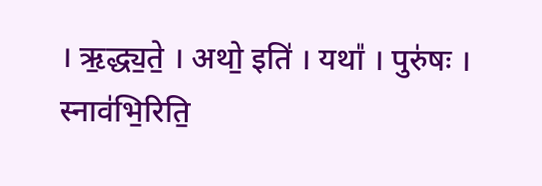। ऋ॒द्ध्य॒ते॒ । अथो॒ इति॑ । यथा᳚ । पुरु॑षः । स्नाव॑भि॒रिति॒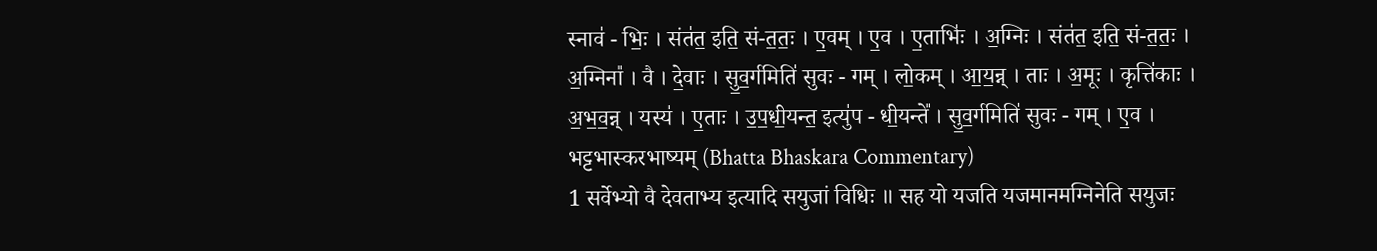स्नाव॑ - भिः॒ । संत॑त॒ इति॒ सं-त॒तः॒ । ए॒वम् । ए॒व । ए॒ताभिः॑ । अ॒ग्निः । संत॑त॒ इति॒ सं-त॒तः॒ । अ॒ग्निना᳚ । वै । दे॒वाः । सु॒व॒र्गमिति॑ सुवः - गम् । लो॒कम् । आ॒य॒न्न् । ताः । अ॒मूः । कृत्ति॑काः । अ॒भ॒व॒न्न् । यस्य॑ । ए॒ताः । उ॒प॒धी॒यन्त॒ इत्यु॑प - धी॒यन्ते᳚ । सु॒व॒र्गमिति॑ सुवः - गम् । ए॒व ।
भट्टभास्करभाष्यम् (Bhatta Bhaskara Commentary)
1 सर्वेभ्यो वै देवताभ्य इत्यादि सयुजां विधिः ॥ सह यो यजति यजमानमग्निनेति सयुजः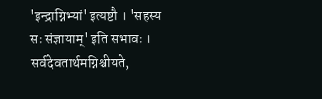'इन्द्राग्निभ्यां' इत्यष्टौ । 'सहस्य सः संज्ञायाम्' इति सभावः । सर्वदेवतार्थमग्निश्चीयते,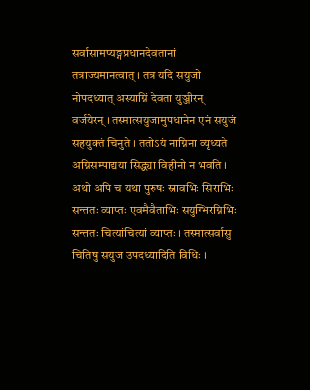सर्वासामप्यङ्गप्रधानदेवतानां तत्राज्यमानत्वात् । तत्र यदि सयुजो नोपदध्यात् अस्याग्निं देवता युञ्जीरन् वर्जयेरन् । तस्मात्सयुजामुपधानेन एनं सयुजं सहयुक्तं चिनुते । ततोऽयं नाग्निना व्यृध्यते अग्निसम्पाद्यया सिद्ध्या विहीनो न भवति । अथो अपि च यथा पुरुषः स्नावभिः सिराभिः सन्ततः व्याप्तः एवमैवैताभिः सयुग्भिरग्निभिः सन्ततः चित्यांचित्यां व्याप्तः । तस्मात्सर्वासु चितिषु सयुज उपदध्यादिति विधिः ।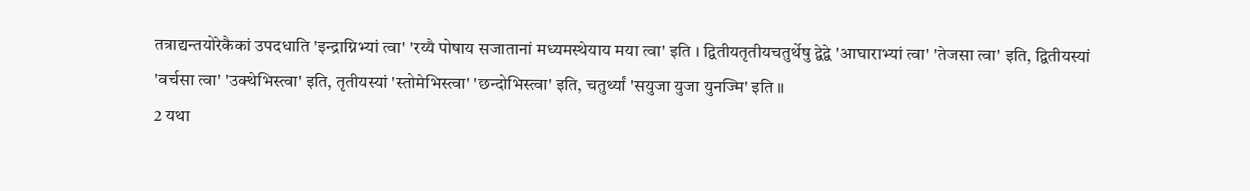तत्राद्यन्तयोरेकैकां उपदधाति 'इन्द्राग्निभ्यां त्वा' 'रय्यै पोषाय सजातानां मध्यमस्थेयाय मया त्वा' इति । द्वितीयतृतीयचतुर्थेषु द्वेद्वे 'आघाराभ्यां त्वा' 'तेजसा त्वा' इति, द्वितीयस्यां 'वर्चसा त्वा' 'उक्थेभिस्त्वा' इति, तृतीयस्यां 'स्तोमेभिस्त्वा' 'छन्दोभिस्त्वा' इति, चतुर्थ्यां 'सयुजा युजा युनज्मि' इति ॥
2 यथा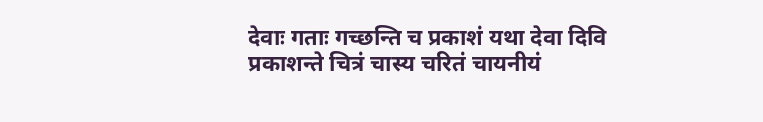देवाः गताः गच्छन्ति च प्रकाशं यथा देवा दिवि प्रकाशन्ते चित्रं चास्य चरितं चायनीयं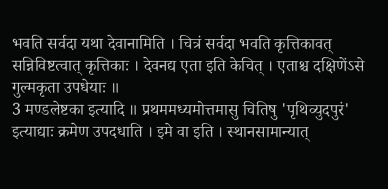भवति सर्वदा यथा देवानामिति । चित्रं सर्वदा भवति कृत्तिकावत् सन्निविष्टत्वात् कृत्तिकाः । देवनद्य एता इति केचित् । एताश्च दक्षिणेंऽसे गुल्मकृता उपधेयाः ॥
3 मण्डलेष्टका इत्यादि ॥ प्रथममध्यमोत्तमासु चितिषु 'पृथिव्युदपुरं' इत्याद्याः क्रमेण उपदधाति । इमे वा इति । स्थानसामान्यात्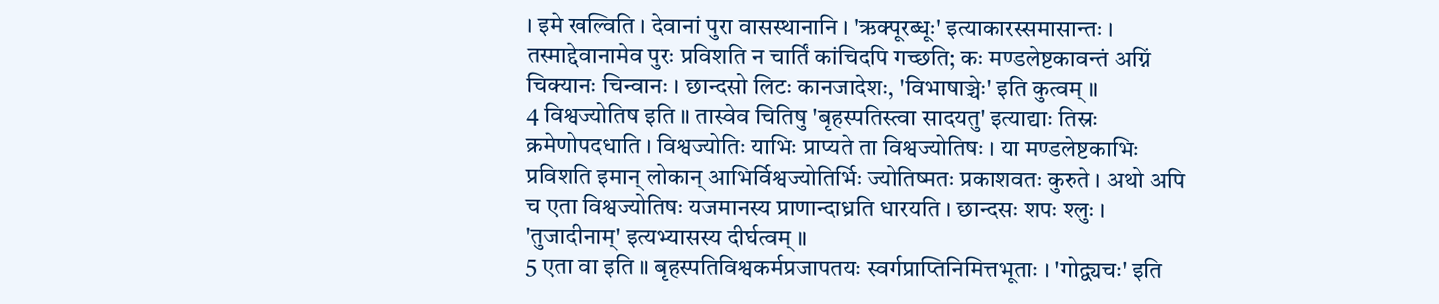। इमे खल्विति । देवानां पुरा वासस्थानानि । 'ऋक्पूरब्धूः' इत्याकारस्समासान्तः । तस्माद्देवानामेव पुरः प्रविशति न चार्तिं कांचिदपि गच्छति; कः मण्डलेष्टकावन्तं अग्निं चिक्यानः चिन्वानः । छान्दसो लिटः कानजादेशः, 'विभाषाञ्चेः' इति कुत्वम् ॥
4 विश्वज्योतिष इति ॥ तास्वेव चितिषु 'बृहस्पतिस्त्वा सादयतु' इत्याद्याः तिस्रः क्रमेणोपदधाति । विश्वज्योतिः याभिः प्राप्यते ता विश्वज्योतिषः । या मण्डलेष्टकाभिः प्रविशति इमान् लोकान् आभिर्विश्वज्योतिर्भिः ज्योतिष्मतः प्रकाशवतः कुरुते । अथो अपि च एता विश्वज्योतिषः यजमानस्य प्राणान्दाध्रति धारयति । छान्दसः शपः श्लुः । 'तुजादीनाम्' इत्यभ्यासस्य दीर्घत्वम् ॥
5 एता वा इति ॥ बृहस्पतिविश्वकर्मप्रजापतयः स्वर्गप्राप्तिनिमित्तभूताः । 'गोद्व्यचः' इति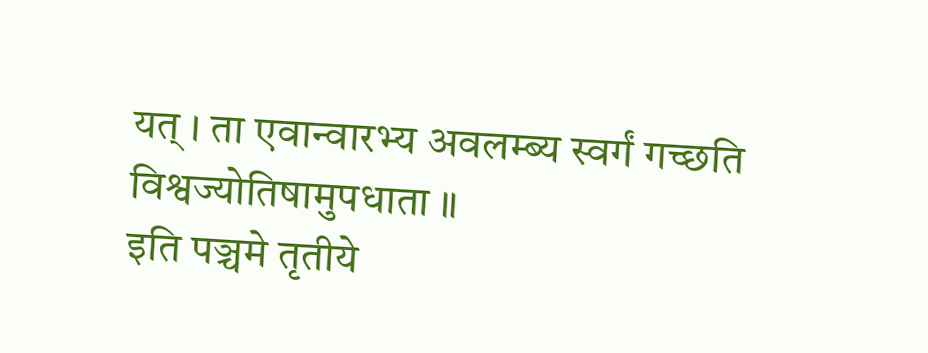यत् । ता एवान्वारभ्य अवलम्ब्य स्वर्गं गच्छति विश्वज्योतिषामुपधाता ॥
इति पञ्चमे तृतीये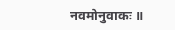नवमोनुवाकः ॥